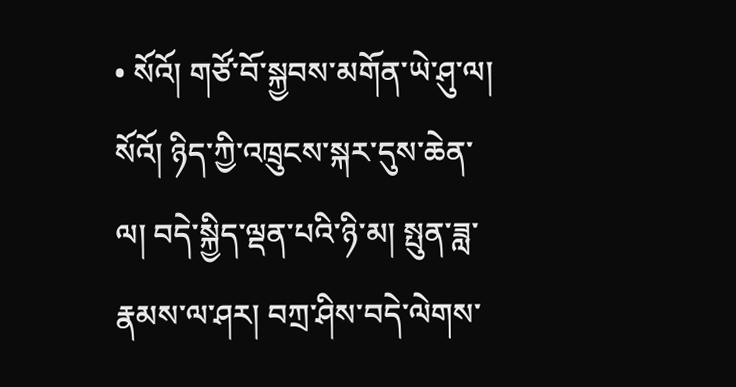• སོའོ། གཙོ་བོ་སྐྱབས་མགོན་ཡེ་ཤུ་ལ། སོའོ། ཉིད་ཀྱི་འཁྲུངས་སྐར་དུས་ཆེན་ལ། བདེ་སྐྱིད་ལྡན་པའི་ཉི་མ། སྤུན་ཟླ་རྣམས་ལ་ཤར། བཀྲ་ཤིས་བདེ་ལེགས་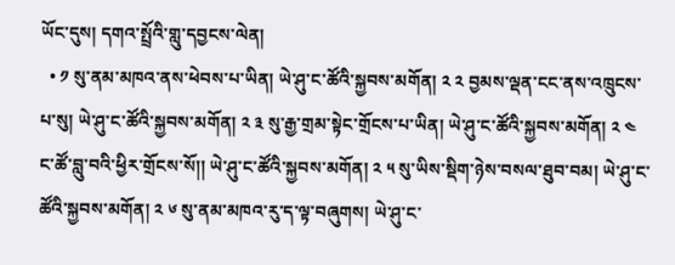ཡོང་དུས། དགའ་སྤྲོའི་གླུ་དབྱངས་ལེན།
  • ༡ སུ་ནམ་མཁའ་ནས་ཕེབས་པ་ཡིན། ཡེ་ཤུ་ང་ཚོའི་སྐྱབས་མགོན། ༢ ༢ བྱམས་ལྡན་ངང་ནས་འཁྲུངས་པ་སུ། ཡེ་ཤུ་ང་ཚོའི་སྐྱབས་མགོན། ༢ ༣ སུ་རྒྱ་གྲམ་སྟེང་གྲོངས་པ་ཡིན། ཡེ་ཤུ་ང་ཚོའི་སྐྱབས་མགོན། ༢ ༤ ང་ཚོ་བླུ་བའི་ཕྱིར་གྲོངས་སོ།། ཡེ་ཤུ་ང་ཚོའི་སྐྱབས་མགོན། ༢ ༥ སུ་ཡིས་སྡིག་ཉེས་བསལ་ཐུབ་བམ། ཡེ་ཤུ་ང་ཚོའི་སྐྱབས་མགོན། ༢ ༦ སུ་ནམ་མཁའ་རུ་ད་ལྟ་བཞུགས། ཡེ་ཤུ་ང་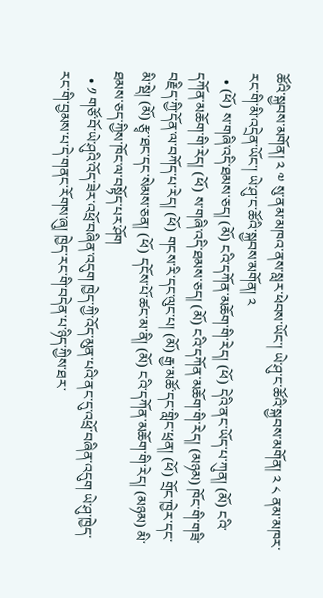ཚོའི་སྐྱབས་མགོན། ༢ ༧ སུ་ནམ་མཁའ་ནས་སླར་ཕེབས་ཡོང་། ཡེ་ཤུ་ང་ཚོའི་སྐྱབས་མགོན། ༢ ༨ ནམ་མཁར་རང་གི་མི་འདྲེན་ཡོང་། ཡེ་ཤུ་ང་ཚོའི་སྐྱབས་མགོན། ༢
  • (ཕོ) ས་གཞི་འདི་ཐམས་ཅད། (མོ) ངའི་དཀོན་མཆོག་གི་རེད། (ཕོ) དེའི་ནང་ཡོད་པ་ཀུན། (མོ) ངའི་དཀོན་མཆོག་གི་རེད། (ཕོ) ས་གཞི་འདི་ཐམས་ཅད། (མོ) ངའི་དཀོན་མཆོག་གི་རེད། (མཉམ) ཁོང་གི་གཟི་བརྗིད་ཀྱི་དོན་ལ་བཀོད་པ་རེད། (ཕོ) གངས་རི་དང་ལུང་པ། (མོ) རྒྱ་མཚོ་དང་གླིང་ཕྲན། (ཕོ) གྲོང་ཁྱེར་དང་མི་སྡེ། (མོ) རྩྭ་ཐང་དང་སེམས་ཅན། (ཕོ) དངོས་པོ་ཚང་མ་ནི། (མོ) ངའི་དཀོན་མཆོག་གི་རེད། (མཉམ) མི་ཐམས་ཅད་ཀྱིས་ཁོང་ལ་བསྟོད་པར་ཤོག
  • ༡ གཙོ་བོ་ཡེ་ཤུའི་འོད་ཟེར་འཕྲོ་བཞིན་འདུག ཁྱེད་ཀྱི་འོད་མུན་པའི་ནང་དུ་འཕྲོ་བཞིན་འདུག ཡེ་ཤུ་ཁྱེད་རང་གི་བྱམས་པ་དེ་གནང་རོགས་ཞུ། ཁྱེད་རང་གི་བདེན་པ་ཉིད་ཀྱིས་ཐར་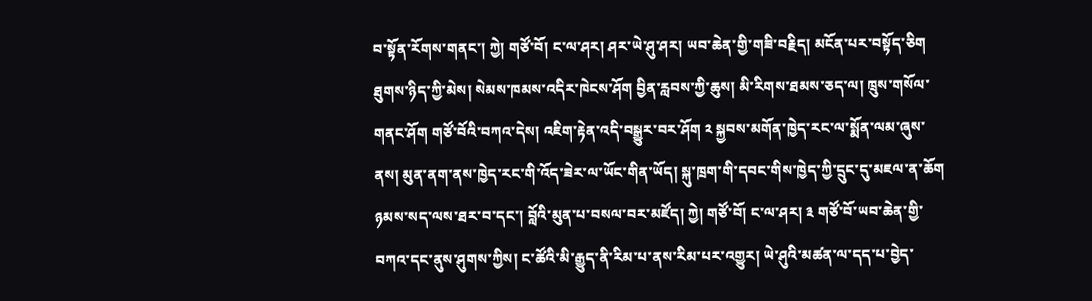བ་སྟོན་རོགས་གནང་། ཀྱེ། གཙོ་བོ། ང་ལ་ཤར། ཤར་ཡེ་ཤུ་ཤར། ཡབ་ཆེན་གྱི་གཟི་བརྗིད། མངོན་པར་བསྟོད་ཅིག ཐུགས་ཉིད་ཀྱི་མེས། སེམས་ཁམས་འདིར་ཁེངས་ཤོག བྱིན་རླབས་ཀྱི་ཆུས། མི་རིགས་ཐམས་ཅད་ལ། ཁྲུས་གསོལ་གནང་ཤོག གཙོ་བོའི་བཀའ་དེས། འཇིག་རྟེན་འདི་བསྒྱུར་བར་ཤོག ༢ སྐྱབས་མགོན་ཁྱེད་རང་ལ་སྨོན་ལམ་ཞུས་ནས། མུན་ནག་ནས་ཁྱེད་རང་གི་འོད་ཟེར་ལ་ཡོང་གིན་ཡོད། སྐུ་ཁྲག་གི་དབང་གིས་ཁྱེད་ཀྱི་དྲུང་དུ་མཇལ་ན་ཆོག ཉམས་སད་ལས་ཐར་བ་དང་། བློའི་མུན་པ་བསལ་བར་མཛོད། ཀྱེ། གཙོ་བོ། ང་ལ་ཤར། ༣ གཙོ་བོ་ཡབ་ཆེན་གྱི་བཀའ་དང་ནུས་ཤུགས་ཀྱིས། ང་ཚོའི་མི་རྒྱུད་ནི་རིམ་པ་ནས་རིམ་པར་འགྱུར། ཡེ་ཤུའི་མཚན་ལ་དད་པ་བྱེད་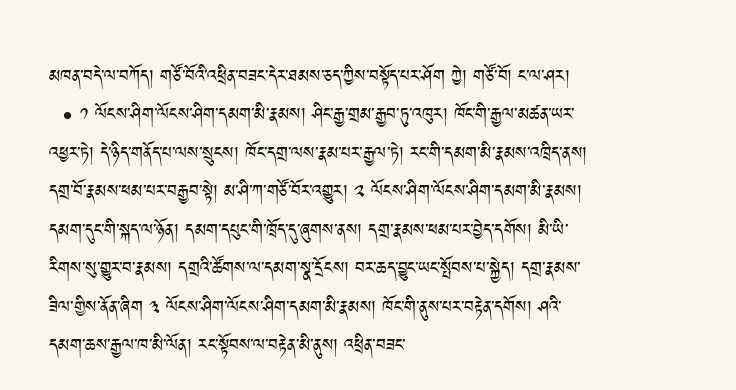མཁན་བདེ་ལ་བཀོད། གཙོ་བོའི་འཕྲིན་བཟང་དེར་ཐམས་ཅད་ཀྱིས་བསྟོད་པར་ཤོག ཀྱེ། གཙོ་བོ། ང་ལ་ཤར།
  • ༡ ལོངས་ཤིག་ལོངས་ཤིག་དམག་མི་རྣམས། ཤིང་རྒྱ་གྲམ་རྒྱབ་ཏུ་འཁུར། ཁོང་གི་རྒྱལ་མཚན་ཡར་འཕྱར་ཏེ། དེ་ཉིད་གནོད་པ་ལས་སྲུངས། ཁོང་དགྲ་ལས་རྣམ་པར་རྒྱལ་ཏེ། རང་གི་དམག་མི་རྣམས་འཁྲིད་ནས། དགྲ་བོ་རྣམས་ཕམ་པར་བརྒྱབ་སྟེ། མ་ཤི་ཀ་གཙོ་བོར་འགྱུར། ༢ ལོངས་ཤིག་ལོངས་ཤིག་དམག་མི་རྣམས། དམག་དུང་གི་སྐད་ལ་ཉོན། དམག་དཔུང་གི་ཁྲོད་དུ་ཞུགས་ནས། དགྲ་རྣམས་ཕམ་པར་བྱེད་དགོས། མི་ཡི་རིགས་སུ་གྱུར་བ་རྣམས། དགྲའི་ཚོགས་ལ་དམག་སྣ་དྲོངས། བར་ཆད་བྱུང་ཡང་སྤོབས་པ་སྐྱེད། དགྲ་རྣམས་ཟིལ་གྱིས་ནོན་ཞིག ༣ ལོངས་ཤིག་ལོངས་ཤིག་དམག་མི་རྣམས། ཁོང་གི་ནུས་པར་བརྟེན་དགོས། ཤའི་དམག་ཆས་རྒྱལ་ཁ་མི་ལོན། རང་སྟོབས་ལ་བརྟེན་མི་ནུས། འཕྲིན་བཟང་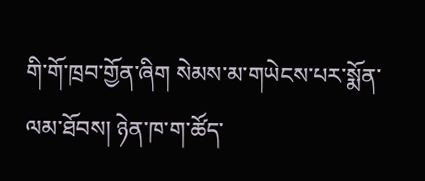གི་གོ་ཁྲབ་གྱོན་ཞིག སེམས་མ་གཡེངས་པར་སྨོན་ལམ་ཐོབས། ཉེན་ཁ་ག་ཚོད་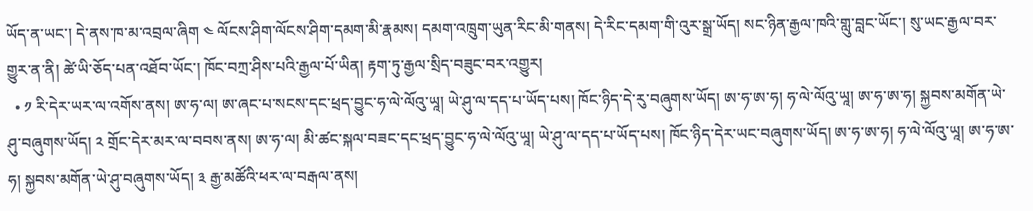ཡོད་ན་ཡང་། དེ་ནས་ཁ་མ་འབྲལ་ཞིག ༤ ལོངས་ཤིག་ལོངས་ཤིག་དམག་མི་རྣམས། དམག་འཁྲུག་ཡུན་རིང་མི་གནས། དེ་རིང་དམག་གི་འུར་སྒྲ་ཡོད། སང་ཉིན་རྒྱལ་ཁའི་གླུ་བླང་ཡོང་། སུ་ཡང་རྒྱལ་བར་གྱུར་ན་ནི། ཚེ་ཡི་ཅོད་པན་འཐོབ་ཡོང་། ཁོང་བཀྲ་ཤིས་པའི་རྒྱལ་པོ་ཡིན། རྟག་ཏུ་རྒྱལ་སྲིད་བཟུང་བར་འགྱུར།
  • ༡ རི་དེར་ཡར་ལ་འགོས་ནས། ཨ་ཧ་ལ། ཨ་ཞང་པ་སངས་དང་ཕྲད་བྱུང་ཧ་ལེ་ལོའུ་ཡཱ། ཡེ་ཤུ་ལ་དད་པ་ཡོད་པས། ཁོང་ཉིད་དེ་རུ་བཞུགས་ཡོད། ཨ་ཧ་ཨ་ཧ། ཧ་ལེ་ལོའུ་ཡཱ། ཨ་ཧ་ཨ་ཧ། སྐྱབས་མགོན་ཡེ་ཤུ་བཞུགས་ཡོད། ༢ གྲོང་དེར་མར་ལ་བབས་ནས། ཨ་ཧ་ལ། མི་ཚང་སྐལ་བཟང་དང་ཕྲད་བྱུང་ཧ་ལེ་ལོའུ་ཡཱ། ཡེ་ཤུ་ལ་དད་པ་ཡོད་པས། ཁོང་ཉིད་དེར་ཡང་བཞུགས་ཡོད། ཨ་ཧ་ཨ་ཧ། ཧ་ལེ་ལོའུ་ཡཱ། ཨ་ཧ་ཨ་ཧ། སྐྱབས་མགོན་ཡེ་ཤུ་བཞུགས་ཡོད། ༣ རྒྱ་མཚོའི་ཕར་ལ་བརྒལ་ནས།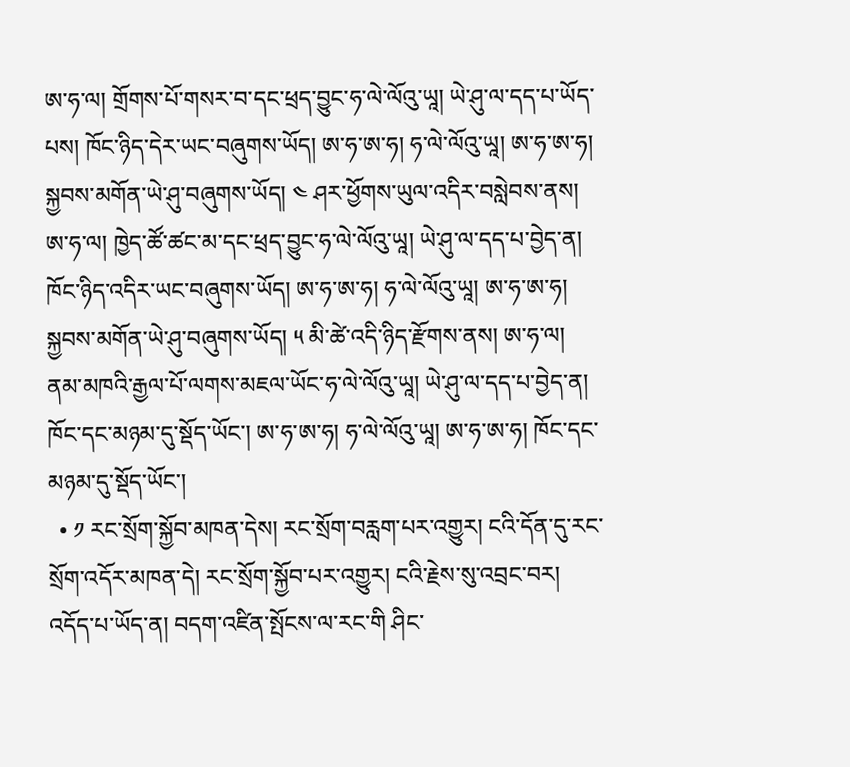ཨ་ཧ་ལ། གྲོགས་པོ་གསར་བ་དང་ཕྲད་བྱུང་ཧ་ལེ་ལོའུ་ཡཱ། ཡེ་ཤུ་ལ་དད་པ་ཡོད་པས། ཁོང་ཉིད་དེར་ཡང་བཞུགས་ཡོད། ཨ་ཧ་ཨ་ཧ། ཧ་ལེ་ལོའུ་ཡཱ། ཨ་ཧ་ཨ་ཧ། སྐྱབས་མགོན་ཡེ་ཤུ་བཞུགས་ཡོད། ༤ ཤར་ཕྱོགས་ཡུལ་འདིར་བསླེབས་ནས། ཨ་ཧ་ལ། ཁྱེད་ཚོ་ཚང་མ་དང་ཕྲད་བྱུང་ཧ་ལེ་ལོའུ་ཡཱ། ཡེ་ཤུ་ལ་དད་པ་བྱེད་ན། ཁོང་ཉིད་འདིར་ཡང་བཞུགས་ཡོད། ཨ་ཧ་ཨ་ཧ། ཧ་ལེ་ལོའུ་ཡཱ། ཨ་ཧ་ཨ་ཧ། སྐྱབས་མགོན་ཡེ་ཤུ་བཞུགས་ཡོད། ༥ མི་ཚེ་འདི་ཉིད་རྫོགས་ནས། ཨ་ཧ་ལ། ནམ་མཁའི་རྒྱལ་པོ་ལགས་མཇལ་ཡོང་ཧ་ལེ་ལོའུ་ཡཱ། ཡེ་ཤུ་ལ་དད་པ་བྱེད་ན། ཁོང་དང་མཉམ་དུ་སྡོད་ཡོང་། ཨ་ཧ་ཨ་ཧ། ཧ་ལེ་ལོའུ་ཡཱ། ཨ་ཧ་ཨ་ཧ། ཁོང་དང་མཉམ་དུ་སྡོད་ཡོང་།
  • ༡ རང་སྲོག་སྐྱོབ་མཁན་དེས། རང་སྲོག་བརླག་པར་འགྱུར། ངའི་དོན་དུ་རང་སྲོག་འདོར་མཁན་དེ། རང་སྲོག་སྐྱོབ་པར་འགྱུར། ངའི་རྗེས་སུ་འབྲང་བར། འདོད་པ་ཡོད་ན། བདག་འཛིན་སྤོངས་ལ་རང་གི ཤིང་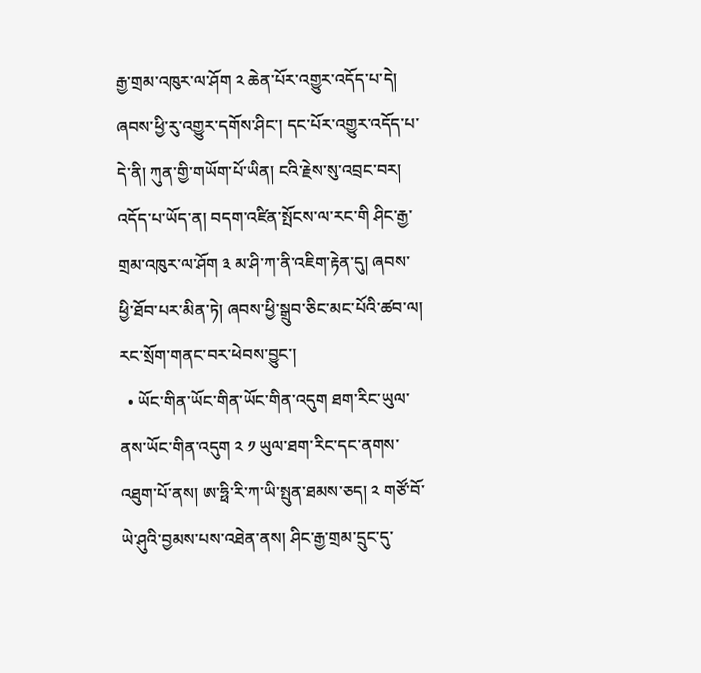རྒྱ་གྲམ་འཁུར་ལ་ཤོག ༢ ཆེན་པོར་འགྱུར་འདོད་པ་དེ། ཞབས་ཕྱི་རུ་འགྱུར་དགོས་ཤིང་། དང་པོར་འགྱུར་འདོད་པ་དེ་ནི། ཀུན་གྱི་གཡོག་པོ་ཡིན། ངའི་རྗེས་སུ་འབྲང་བར། འདོད་པ་ཡོད་ན། བདག་འཛིན་སྤོངས་ལ་རང་གི ཤིང་རྒྱ་གྲམ་འཁུར་ལ་ཤོག ༣ མ་ཤི་ཀ་ནི་འཇིག་རྟེན་དུ། ཞབས་ཕྱི་ཐོབ་པར་མིན་ཏེ། ཞབས་ཕྱི་སྒྲུབ་ཅིང་མང་པོའི་ཚབ་ལ། རང་སྲོག་གནང་བར་ཕེབས་བྱུང་།
  • ཡོང་གིན་ཡོང་གིན་ཡོང་གིན་འདུག ཐག་རིང་ཡུལ་ནས་ཡོང་གིན་འདུག ༢ ༡ ཡུལ་ཐག་རིང་དང་ནགས་འཐུག་པོ་ནས། ཨ་ཧྥི་རི་ཀ་ཡི་སྤུན་ཐམས་ཅད། ༢ གཙོ་བོ་ཡེ་ཤུའི་བྱམས་པས་འཐེན་ནས། ཤིང་རྒྱ་གྲམ་དྲུང་དུ་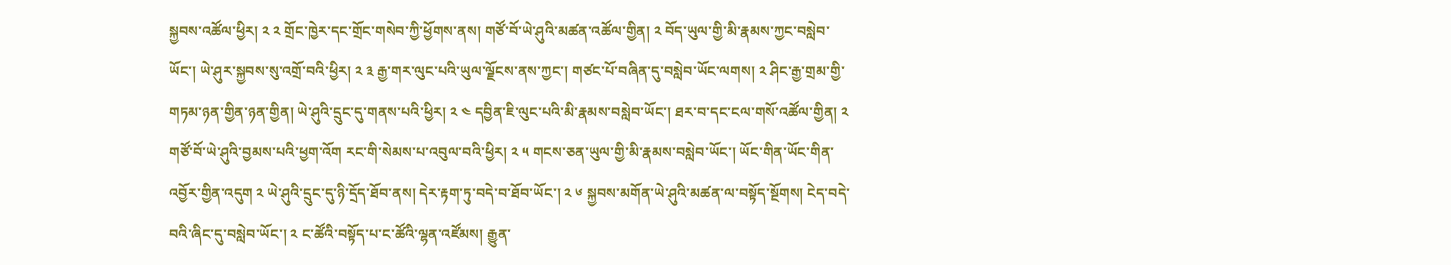སྐྱབས་འཚོལ་ཕྱིར། ༢ ༢ གྲོང་ཁྱེར་དང་གྲོང་གསེབ་ཀྱི་ཕྱོགས་ནས། གཙོ་བོ་ཡེ་ཤུའི་མཚན་འཚོལ་གྱིན། ༢ བོད་ཡུལ་གྱི་མི་རྣམས་ཀྱང་བསླེབ་ཡོང་། ཡེ་ཤུར་སྐྱབས་སུ་འགྲོ་བའི་ཕྱིར། ༢ ༣ རྒྱ་གར་ལུང་པའི་ཡུལ་ལྗོངས་ནས་ཀྱང་། གཙང་པོ་བཞིན་དུ་བསླེབ་ཡོང་ལགས། ༢ ཤིང་རྒྱ་གྲམ་གྱི་གཏམ་ཉན་གྱིན་ཉན་གྱིན། ཡེ་ཤུའི་དྲུང་དུ་གནས་པའི་ཕྱིར། ༢ ༤ དབྱིན་ཇི་ལུང་པའི་མི་རྣམས་བསླེབ་ཡོང་། ཐར་བ་དང་ངལ་གསོ་འཚོལ་གྱིན། ༢ གཙོ་བོ་ཡེ་ཤུའི་བྱམས་པའི་ཕྱག་འོག རང་གི་སེམས་པ་འབུལ་བའི་ཕྱིར། ༢ ༥ གངས་ཅན་ཡུལ་གྱི་མི་རྣམས་བསླེབ་ཡོང་། ཡོང་གིན་ཡོང་གིན་འབྱོར་གྱིན་འདུག ༢ ཡེ་ཤུའི་དྲུང་དུ་ཉི་དྲོད་ཐོབ་ནས། དེར་རྟག་ཏུ་བདེ་བ་ཐོབ་ཡོང་། ༢ ༦ སྐྱབས་མགོན་ཡེ་ཤུའི་མཚན་ལ་བསྟོད་སྔོགས། ངེད་བདེ་བའི་ཞིང་དུ་བསླེབ་ཡོང་། ༢ ང་ཚོའི་བསྟོད་པ་ང་ཚོའི་ལྷན་འཛོམས། རྒྱུན་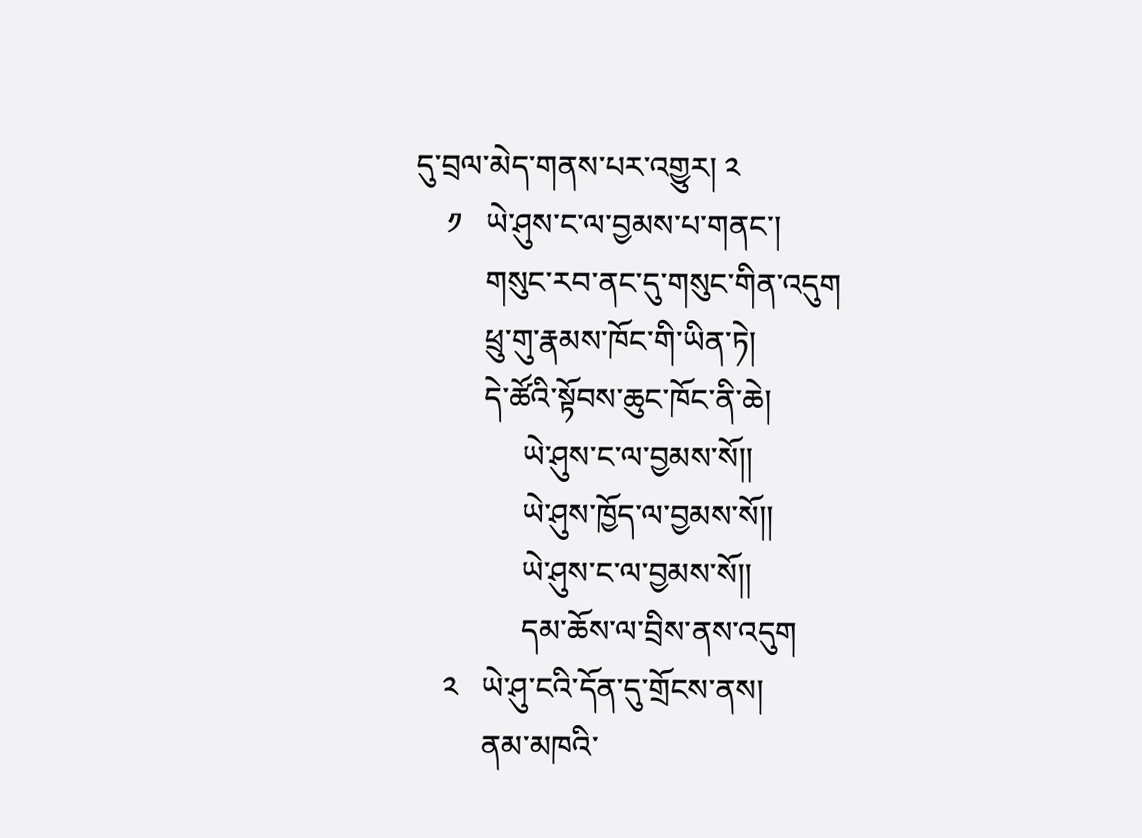དུ་བྲལ་མེད་གནས་པར་འགྱུར། ༢
    ༡   ཡེ་ཤུས་ང་ལ་བྱམས་པ་གནང་།
         གསུང་རབ་ནང་དུ་གསུང་གིན་འདུག
         ཕྲུ་གུ་རྣམས་ཁོང་གི་ཡིན་ཏེ།
         དེ་ཚོའི་སྟོབས་ཆུང་ཁོང་ནི་ཆེ།
              ཡེ་ཤུས་ང་ལ་བྱམས་སོ།།
              ཡེ་ཤུས་ཁྱོད་ལ་བྱམས་སོ།།
              ཡེ་ཤུས་ང་ལ་བྱམས་སོ།།
              དམ་ཆོས་ལ་བྲིས་ནས་འདུག
    ༢   ཡེ་ཤུ་ངའི་དོན་དུ་གྲོངས་ནས།
         ནམ་མཁའི་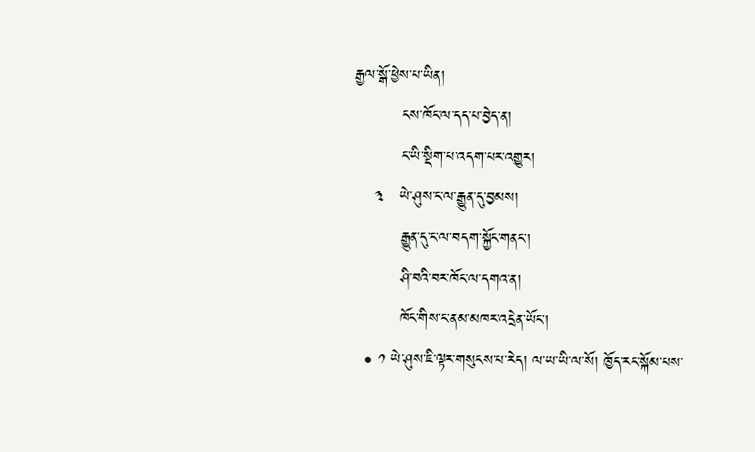རྒྱལ་སྒོ་ཕྱེས་པ་ཡིན།
         ངས་ཁོང་ལ་དད་པ་བྱེད་ན།
         ང་ཡི་སྡིག་པ་འདག་པར་འགྱུར།
    ༣   ཡེ་ཤུས་ང་ལ་རྒྱུན་དུ་བྱམས།
         རྒྱུན་དུ་ང་ལ་བདག་སྐྱོང་གནང་།
         ཤི་བའི་བར་ཁོང་ལ་དགའ་ན།
         ཁོང་གིས་ང་ནམ་མཁར་འདྲེན་ཡོང་།
  • ༡ ཡེ་ཤུས་ཇི་ལྟར་གསུངས་པ་རེད། ལ་ཡ་ཡི་ལ་སོ། ཁྱོད་རང་སྐོམ་པས་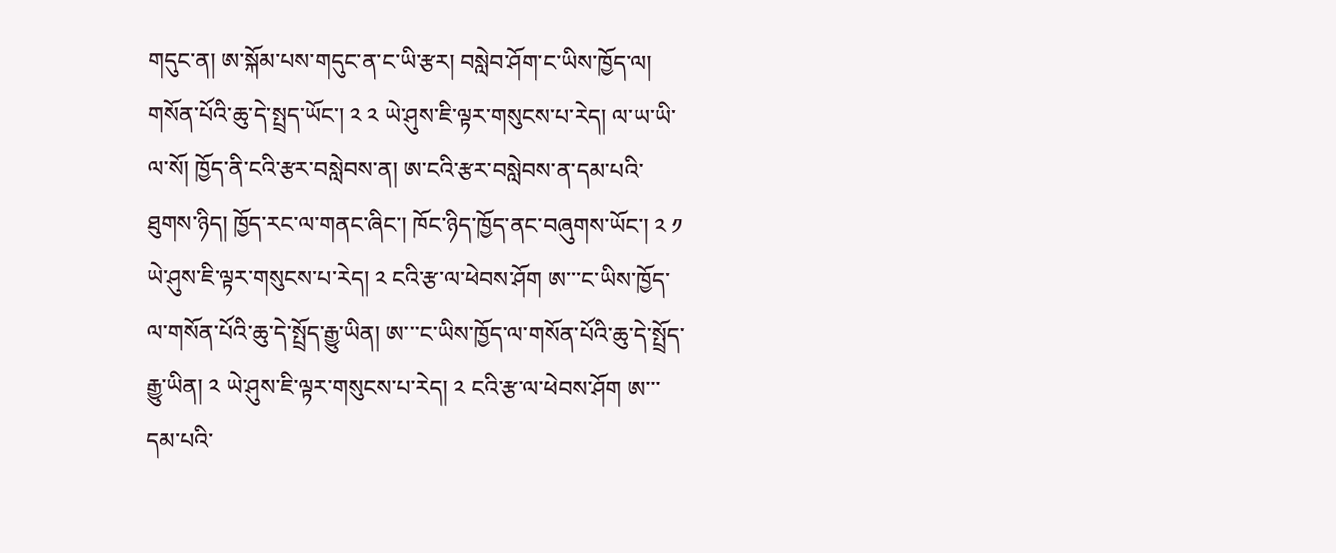གདུང་ན། ཨ་སྐོམ་པས་གདུང་ན་ང་ཡི་རྩར། བསླེབ་ཤོག་ང་ཡིས་ཁྱོད་ལ། གསོན་པོའི་ཆུ་དེ་སྤྲད་ཡོང་། ༢ ༢ ཡེ་ཤུས་ཇི་ལྟར་གསུངས་པ་རེད། ལ་ཡ་ཡི་ལ་སོ། ཁྱོད་ནི་ངའི་རྩར་བསླེབས་ན། ཨ་ངའི་རྩར་བསླེབས་ན་དམ་པའི་ཐུགས་ཉིད། ཁྱོད་རང་ལ་གནང་ཞིང་། ཁོང་ཉིད་ཁྱོད་ནང་བཞུགས་ཡོང་། ༢ ༡ ཡེ་ཤུས་ཇི་ལྟར་གསུངས་པ་རེད། ༢ ངའི་རྩ་ལ་ཕེབས་ཤོག ཨ་་་ང་ཡིས་ཁྱོད་ལ་གསོན་པོའི་ཆུ་དེ་སྤྲོད་རྒྱུ་ཡིན། ཨ་་་ང་ཡིས་ཁྱོད་ལ་གསོན་པོའི་ཆུ་དེ་སྤྲོད་རྒྱུ་ཡིན། ༢ ཡེ་ཤུས་ཇི་ལྟར་གསུངས་པ་རེད། ༢ ངའི་རྩ་ལ་ཕེབས་ཤོག ཨ་་་དམ་པའི་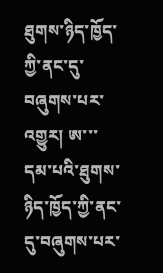ཐུགས་ཉིད་ཁྱོད་ཀྱི་ནང་དུ་བཞུགས་པར་འགྱུར། ཨ་་་དམ་པའི་ཐུགས་ཉིད་ཁྱོད་ཀྱི་ནང་དུ་བཞུགས་པར་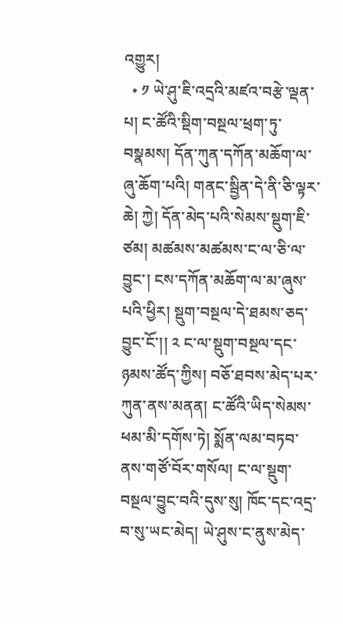འགྱུར།
  • ༡ ཡེ་ཤུ་ཇི་འདྲའི་མཛའ་བརྩེ་ལྡན་པ། ང་ཚོའི་སྡིག་བསྔལ་ཕྲག་ཏུ་བསྣམས། དོན་ཀུན་དཀོན་མཆོག་ལ་ཞུ་ཆོག་པའི། གནང་སྦྱིན་དེ་ནི་ཅི་ལྟར་ཆེ། ཀྱེ། དོན་མེད་པའི་སེམས་སྡུག་ཇི་ཙམ། མཚམས་མཚམས་ང་ལ་ཅི་ལ་བྱུང་། ངས་དཀོན་མཆོག་ལ་མ་ཞུས་པའི་ཕྱིར། སྡུག་བསྔལ་དེ་ཐམས་ཅད་བྱུང་ངོ་།། ༢ ང་ལ་སྡུག་བསྔལ་དང་ཉམས་ཚོད་ཀྱིས། བཅོ་ཐབས་མེད་པར་ཀུན་ནས་མནན། ང་ཚོའི་ཡིད་སེམས་ཕམ་མི་དགོས་ཏེ། སྨོན་ལམ་བཏབ་ནས་གཙོ་བོར་གསོལ། ང་ལ་སྡུག་བསྔལ་བྱུང་བའི་དུས་སུ། ཁོང་དང་འདྲ་བ་སུ་ཡང་མེད། ཡེ་ཤུས་ང་ནུས་མེད་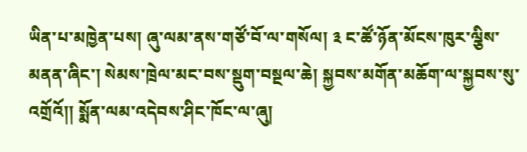ཡིན་པ་མཁྱེན་པས། ཞུ་ལམ་ནས་གཙོ་བོ་ལ་གསོལ། ༣ ང་ཚོ་ཉོན་མོངས་ཁུར་ལྕིས་མནན་ཞིང་། སེམས་ཁྲེལ་མང་བས་སྡུག་བསྔལ་ཆེ། སྐྱབས་མགོན་མཆོག་ལ་སྐྱབས་སུ་འགྲོའོ།། སྨོན་ལམ་འདེབས་ཤིང་ཁོང་ལ་ཞུ།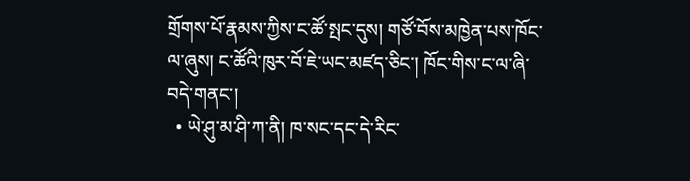གྲོགས་པོ་རྣམས་ཀྱིས་ང་ཚོ་སྤང་དུས། གཙོ་བོས་མཁྱེན་པས་ཁོང་ལ་ཞུས། ང་ཚོའི་ཁུར་བོ་ཇེ་ཡང་མཛད་ཅིང་། ཁོང་གིས་ང་ལ་ཞི་བདེ་གནང་།
  • ཡེ་ཤུ་མ་ཤི་ཀ་ནི། ཁ་སང་དང་དེ་རིང་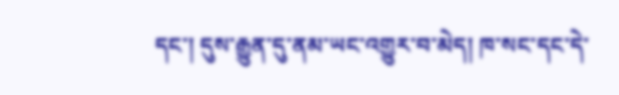དང་། དུས་རྒྱུན་དུ་ནམ་ཡང་འགྱུར་བ་མེད། ཁ་སང་དང་དེ་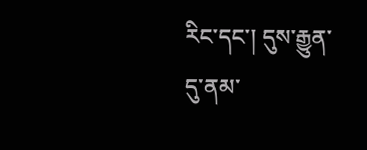རིང་དང་། དུས་རྒྱུན་དུ་ནམ་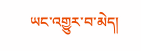ཡང་འགྱུར་བ་མེད།